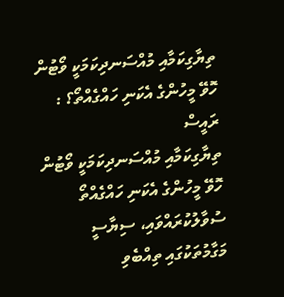ތިޔާގިކަމާއި މުއްސަނދިކަމަކީ ވޯޓުން ހޮވޭ މީހުންގެ އެކަނި ހައްގެއްތޯ؟ : ރައީސް
ތިޔާގިކަމާއި މުއްސަނދިކަމަކީ ވޯޓުން ހޮވޭ މީހުންގެ އެކަނި ހައްގެއްތޯ ސުވާލުކުރައްވައި، ސިޔާސީ މަގާމުތަކުގައި ތިއްބެވި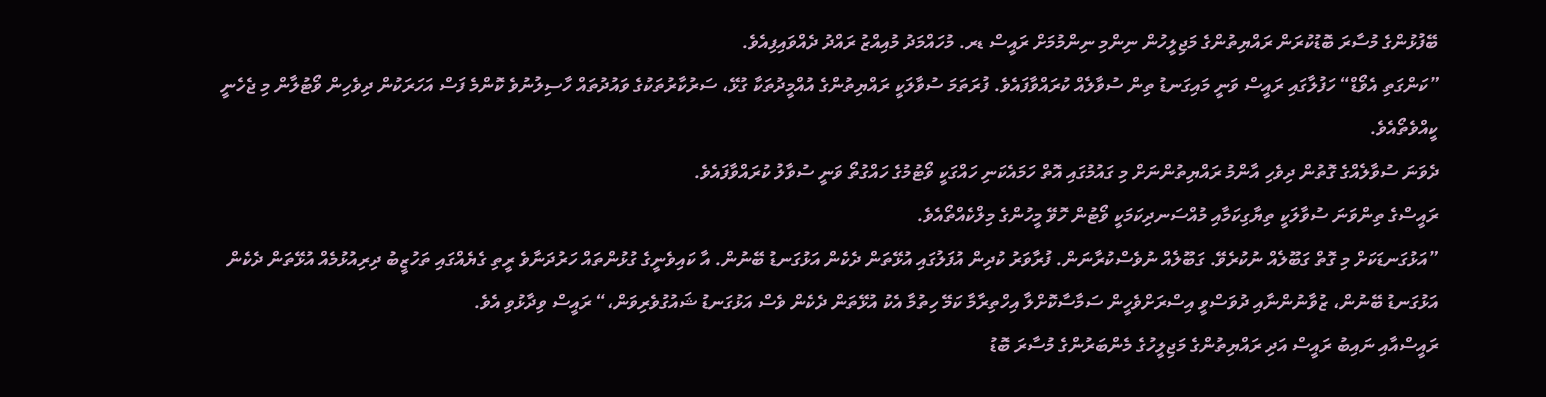ބޭފުޅުންގެ މުސާރަ ބޮޑުކުރަން ރައްޔިތުންގެ މަޖިލީހުން ނިންމި ނިންމުމަށް ރައީސް ޑރ. މުހައްމަދު މުއިއްޒު ރައްދު ދެއްވައިފިއެވެ.
”ކަންގަތި އެވޯޑް“ ހަފުލާގައި ރައީސް ވަނީ މައިގަނޑު ތިން ސުވާލެއް ކުރައްވާފައެވެ. ފުރަތަމަ ސުވާލަކީ ރައްޔިތުންގެ އުއްމީދުތަކާ ގުޅޭ، ސަރުކާރުތަކުގެ ވައުދުތައް ހާސިލުނުވެ ކޮންމެ ފަސް އަހަރަކުން ދިވެހިން ވޯޓުލާން މި ޖެހެނީ ކީއްވެތޯއެވެ.
ދެވަނަ ސުވާލެއްގެ ގޮތުން ދިވެހި އާންމު ރައްޔިތުންނަށް މި ގައުމުގައި އޮތް ހަމައެކަނި ހައްގަކީ ވޯޓުމުގެ ހައްގުތޯ ވަނީ ސުވާލު ކުރައްވާފައެވެ.
ރައީސްގެ ތިންވަނަ ސުވާލަކީ ތިޔާގިކަމާއި މުއްސަނދިކަމަކީ ވޯޓުން ހޮވޭ މީހުންގެ މިލްކެއްތޯއެވެ.
”އަޅުގަނޑަކަށް މި ގޮތް ގަބޫލެއް ނުކުރެވޭ. ގަބޫލެއް ނުވެސްކުރާނަން. ފުރާވަރު ކުދިން އުފަލުގައި އުޅޭތަން ދެކެން އަޅުގަނޑު ބޭނުން. އާ ކައިވެނީގެ ގުޅުންތައް ހަރުދަނާވެ ރީތި ގެޔެއްގައި ތަހުޒީބު ދިރިއުޅުމެއް އުޅޭތަން ދެކެން އަޅުގަނޑު ބޭނުން، ޒުވާނުންނާއި ދުވަސްވީ އިސްރަށްވެހީން ސަމާސާކޮށްލާ އިހްތިރާމާ ކަމޭ ހިތުމާ އެކު އުޅޭތަން ދެކެން ވެސް އަޅުގަނޑު ޝައުގުވެރިވަން،“ ރައީސް ވިދާޅުވި އެވެ.
ރައީސްއާއި ނައިބު ރައީސް އަދި ރައްޔިތުންގެ މަޖިލީހުގެ މެންބަރުންގެ މުސާރަ ބޮޑު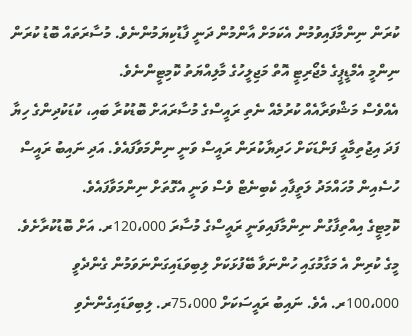ކުރަން ނިންމާފައިވުމުން އެކަމަށް އާންމުން ދަނީ ފާޑުކިޔަމުންނެވެ. މުސާރަތައް ބޮޑު ކުރަން ނިންމީ އެމްޑީޕީގެ މެޖޯރިޓީ އޮތް މަޖިލީހުގެ މާލިއްޔަތު ކޮމިޓީންނެވެ.
އެއްވެސް މަޝްވަރާއެއް ކުރުމެއް ނެތި ރައީސްގެ މުސާރައަށް ބޮޑުކުރާ ބައި، ކުޑަކުދިންގެ ހިޔާ ފަދަ އިޖުތިމާއީ ފަންޑަކަށް ހަދިޔާކުރަން ރައީސް ވަނީ ނިންމަވާފައެވެ. އަދި ނައިބު ރައީސް ހުސެއިން މުހައްމަދު ލަތީފާއި ކެބިނެޓް ވެސް ވަނީ އެގޮތަށް ނިންމަވާފައެވެ.
ކޮމިޓީގެ އިއްތިފާގުން ނިންމާފައިވަނީ ރައީސްގެ މުސާރަ 120،000ރ. އަށް ބޮޑުކުރާށެވެ. މީގެ ކުރިން އެ މަގާމުގައި ހުންނަވާ ބޭފުޅަކަށް ލިބިވަޑައިގަންނަވަމުން ގެންދެވީ 100،000ރ. އެވެ. ނައިބު ރައީސަކަށް 75،000ރ. ލިބިވަޑައިގެންނެވި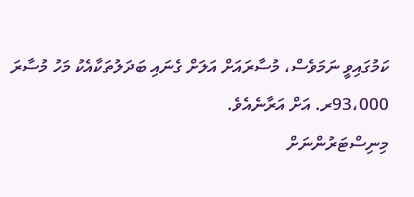ކަމުގައިވީ ނަމަވެސް، މުސާރައަށް އަލަށް ގެނައި ބަދަލުތަކާއެކު މަހު މުސާރަ 93،000ރ. އަށް އަރާނެއެވެ.
މިނިސްޓަރުންނަށް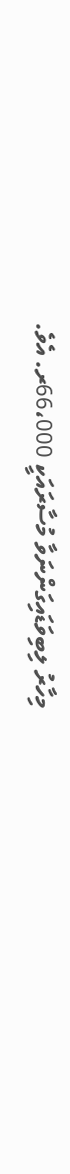މިހާރު ލިބިވަޑައިގަންނަވާ މުސާރައަކީ 66،000ރ. އެވެ.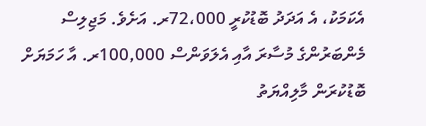އެކަމަކު، އެ އަދަދު ބޮޑުކުރީ 72،000ރ. އަށެވެ. މަޖިލިސް މެންބަރުންގެ މުސާރަ އާއި އެލަވަންސް 100,000ރ. އާ ހަމަޔަށް ބޮޑުކުރަން މާލިއްޔަތު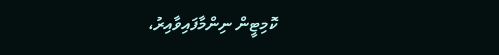ކޮމިޓީން ނިންމާފައިވާއިރު،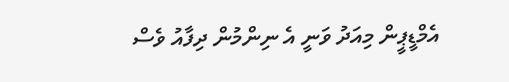އެމްޑީޕީން މިއަދު ވަނީ އެ ނިންމުން ދިފާއު ވެސް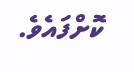ކޮށްފައެވެ.